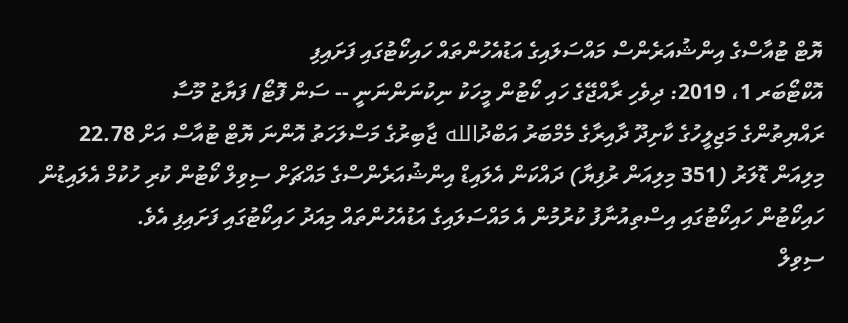ޔޮޓް ޓުއާސްގެ އިންޝުއަރެންސް މައްސަލައިގެ އަޑުއެހުންތައް ހައިކޯޓުގައި ފަށައިފި
އޮކްޓޯބަރ 1، 2019: ދިވެހި ރާއްޖޭގެ ހައި ކޯޓުން މީހަކު ނިކުނަންނަނީ -- ސަން ފޮޓޯ/ ފަޔާޒު މޫސާ
ރައްޔިތުންގެ މަޖިލީހުގެ ކާށިދޫ ދާއިރާގެ މެމްބަރު އަބްދުالله ޖާބިރުގެ މަސްލަހަތު އޮންނަ ޔޮޓް ޓުއާސް އަށް 22.78 މިލިއަން ޑޮލަރު (351 މިލިއަން ރުފިޔާ) ދައްކަން އެލައިޑް އިންޝުއަރެންސްގެ މައްޗަށް ސިވިލް ކޯޓުން ކުރި ހުކުމް އެލައިޑުން ހައިކޯޓުން ހައިކޯޓުގައި އިސްތިއުނާފު ކުރުމުން އެ މައްސަލައިގެ އަޑުއެހުންތައް މިއަދު ހައިކޯޓުގައި ފަށައިފި އެވެ.
ސިވިލް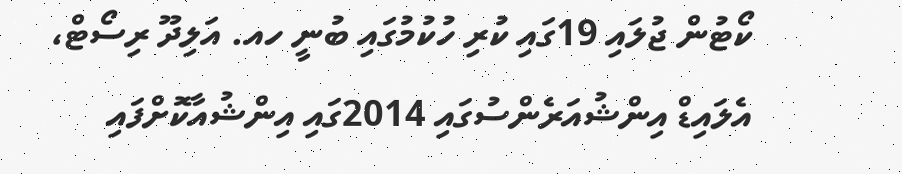ކޯޓުން ޖުލައި 19ގައި ކުރި ހުކުމުގައި ބުނީ ހއ. އަލިދޫ ރިސޯޓް، އެލައިޑް އިންޝުއަރެންސުގައި 2014ގައި އިންޝުއާކޮށްފައި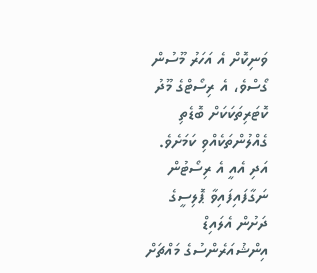ވަނިކޮށް އެ އަހަރު މޫސުން ގޯސްވެ، އެ ރިސޯޓްގެ މޫދު ކޮޓަރިތަކަކަށް ބޮޑެތި ގެއްލުންތަކެއްވި ކަމަށެވެ. އަދި އެއީ އެ ރިސޯޓުން ނަގާފައިފައިވާ ޕޮލިސީގެ ދަށުން އެލައިޑް އިންޝުއަރެންސުގެ މައްޗަށް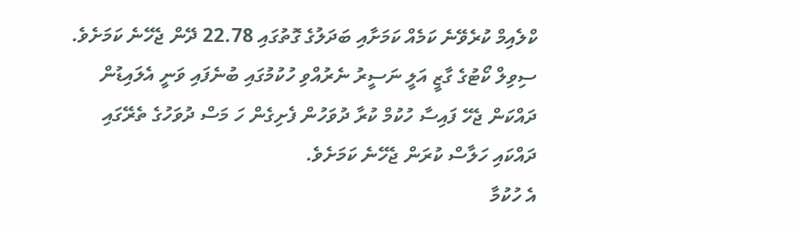ކްލެއިމް ކުރެވޭނެ ކަމެއް ކަމަށާއި ބަދަލުގެ ގޮތުގައި 22.78 ދޭން ޖެހޭނެ ކަމަށެވެ. ސިވިލް ކޯޓުގެ ގާޒީ އަލީ ނަސީރު ނެރުއްވި ހުކުމުގައި ބުނެފައި ވަނީ އެލައިޑުން ދައްކަން ޖެހޭ ފައިސާ ހުކުމް ކުރާ ދުވަހުން ފެށިގެން ހަ މަސް ދުވަހުގެ ތެރޭގައި ދައްކައި ހަލާސް ކުރަން ޖެހޭނެ ކަމަށެވެ.
އެ ހުކުމާ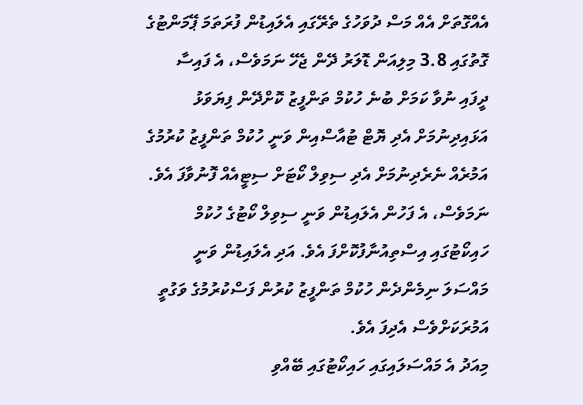އެއްގޮތަށް އެއް މަސް ދުވަހުގެ ތެރޭގައި އެލައިޑުން ފުރަތަމަ ޕޭމަންޓުގެ ގޮތުގައި 3.8 މިލިއަން ޑޮލަރު ދޭން ޖެހޭ ނަމަވެސް، އެ ފައިސާ ދީފައި ނުވާ ކަމަށް ބުނެ ހުކުމް ތަންފީޒު ކޮށްދޭން ފިޔަވަޅު އަޅައިދިނުމަށް އެދި ޔޮޓް ޓުއާސްއިން ވަނީ ހުކުމް ތަންފީޒު ކުރުމުގެ އަމުރެއް ނެރެދިނުމަށް އެދި ސިވިލް ކޯޓަށް ސިޓީއެއް ފޮނުވާފަ އެވެ.
ނަމަވެސް، އެ ފަހުން އެލައިޑުން ވަނީ ސިވިލް ކޯޓުގެ ހުކުމް ހައިކޯޓުގައި އިސްތިއުނާފުކޮށްފަ އެވެ. އަދި އެލައިޑުން ވަނީ މައްސަލަ ނިމެންދެން ހުކުމް ތަންފީޒު ކުރުން ފަސްކުރުމުގެ ވަގުތީ އަމުރަކަށްވެސް އެދިފަ އެވެ.
މިއަދު އެ މައްސަލައިގައި ހައިކޯޓުގައި ބޭއްވި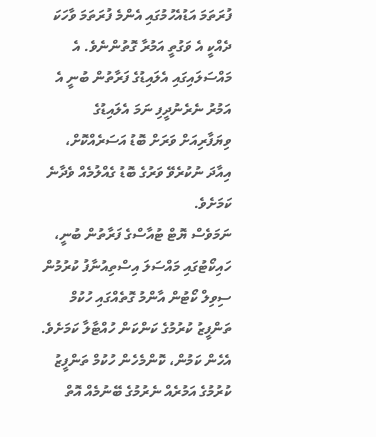ފުރަތަމަ އަޑުއެހުމުގައި އެންމެ ފުރަތަމަ ވާހަކަ ދެއްކީ އެ ވަގުތީ އަމުރާ ގޮތުންނެވެ. އެ މައްސަލައިގައި އެލައިޑުގެ ފަރާތުން ބުނީ އެ އަމުރު ނެރެނުދީފި ނަމަ އެލައިޑުގެ ވިޔަފާރިއަށް ވަރަށް ބޮޑު އަސަރެއްކޮށް، އިއާދަ ނުކުރެވޭ ވަރުގެ ބޮޑު ގެއްލުމެއް ވެދާނެ ކަމަށެވެ.
ނަމަވެސް ޔޮޓް ޓުއާސްގެ ފަރާތުން ބުނީ، ހައިކޯޓުގައި މައްސަލަ އިސްތިއުނާފު ކުރުމުން ސިވިލް ކޯޓުން އާންމު ގޮތެއްގައި ހުކުމް ތަންފީޒު ކުރުމުގެ ކަންކަން ހުއްޓާލާ ކަމަށެވެ. އެހެން ކަމުން، ކޮންމެހެން ހުކުމް ތަންފީޒު ކުރުމުގެ އަމުރެއް ނެރުމުގެ ބޭނުމެއް އޮތް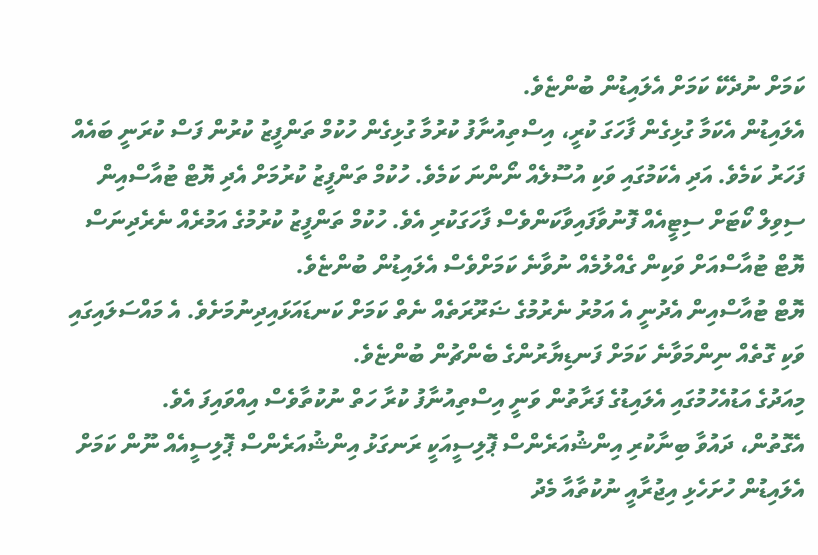ކަމަށް ނުދެކޭ ކަމަށް އެލައިޑުން ބުންޏެވެ.
އެލައިޑުން އެކަމާ ގުޅިގެން ފާހަގަ ކުރީ، އިސްތިއުނާފު ކުރުމާ ގުޅިގެން ހުކުމް ތަންފީޒު ކުރުން ފަސް ކުރަނީ ބައެއް ފަހަރު ކަމެވެ. އަދި އެކަމުގައި ވަކި އުސޫލެއް ނޯންނަ ކަމެވެ. ހުކުމް ތަންފީޒު ކުރުމަށް އެދި ޔޮޓް ޓުއާސްއިން ސިވިލް ކޯޓަށް ސިޓީއެއް ފޮނުވާފައިވާކަންވެސް ފާހަގަކުރި އެވެ. ހުކުމް ތަންފީޒު ކުރުމުގެ އަމުރެއް ނެރެދިނަސް ޔޮޓް ޓުއާސްއަށް ވަކިން ގެއްލުމެއް ނުވާނެ ކަމަށްވެސް އެލައިޑުން ބުންޏެވެ.
ޔޮޓް ޓުއާސްއިން އެދުނީ އެ އަމުރު ނެރުމުގެ ޟަރޫރަތެއް ނެތް ކަމަށް ކަނޑައަޅައިދިނުމަށެވެ. އެ މައްސަލައިގައި ވަކި ގޮތެއް ނިންމަވާނެ ކަމަށް ފަނޑިޔާރުންގެ ބެންޗުން ބުންޏެވެ.
މިއަދުގެ އަޑުއެހުމުގައި އެލައިޑުގެ ފަރާތުން ވަނީ އިސްތިއުނާފު ކުރާ ހަތް ނުކުތާވެސް އިއްވައިފަ އެވެ.
އެގޮތުން، ދައުވާ ބިނާކުރި އިންޝުއަރެންސް ޕޮލިސީއަކީ ރަނގަޅު އިންޝުއަރެންސް ޕޮލިސީއެއް ނޫން ކަމަށް އެލައިޑުން ހުށަހެޅި އިޖުރާއީ ނުކުތާއާ މެދު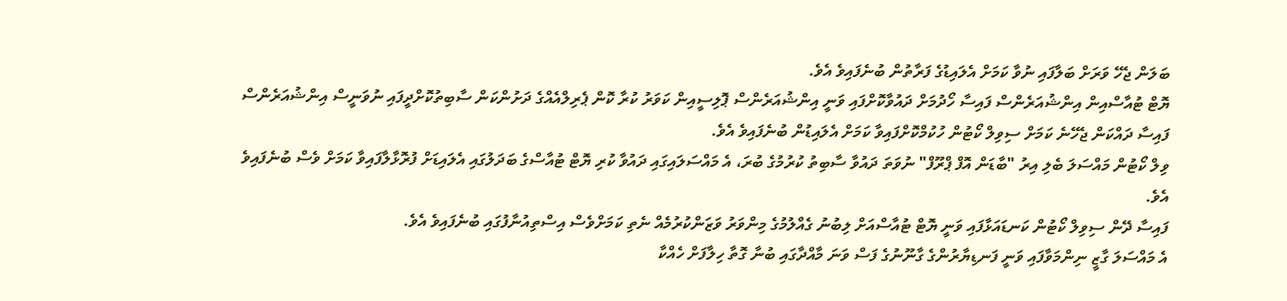ބަލަން ޖެހޭ ވަރަށް ބަލާފައި ނުވާ ކަމަށް އެލައިޑުގެ ފަރާތުން ބުނެފައިވެ އެވެ.
ޔޮޓް ޓުއާސްއިން އިންޝުއަރެންސް ފައިސާ ހޯދުމަށް ދައުވާކޮށްފައި ވަނީ އިންޝުއަރެންސް ޕޮލިސީއިން ކަވަރު ކުރާ ކޮން ޕެރިލްއެއްގެ ދަށުންކަން ސާބިތުކޮށްދީފައި ނުވަނީސް އިންޝުއަރެންސް ފައިސާ ދައްކަން ޖެހޭނެ ކަމަށް ސިވިލް ކޯޓުން ހުކުމްކޮށްފައިވާ ކަމަށް އެލައިޑުން ބުނެފައިވެ އެވެ.
ވިލް ކޯޓުން މައްސަލަ ބެލި އިރު "ބާޑަން އޮފް ޕްރޫފް" ނުވަތަ ދައުވާ ސާބިތު ކުރުމުގެ ބުރަ، އެ މައްސަލައިގައި ދައުވާ ކުރި ޔޮޓް ޓުއާސްގެ ބަދަލުގައި އެލައިޑަށް ފުރޮޅާލާފައިވާ ކަމަށް ވެސް ބުނެފައިވެ އެވެ.
ފައިސާ ދޭން ސިވިލް ކޯޓުން ކަނޑައަޅާފައި ވަނީ ޔޮޓް ޓުއާސްއަށް ލިބުނު ގެއްލުމުގެ މިންވަރު ވަޒަންކުރުމެއް ނެތި ކަމަށްވެސް އިސްތިއުނާފުގައި ބުނެފައިވެ އެވެ.
އެ މައްސަލަ ގާޒީ ނިންމަވާފައި ވަނީ ފަނޑިޔާރުންގެ ގާނޫނުގެ ފަސް ވަނަ މާއްދާގައި ބުނާ ގޮތާ ހިލާފަށް ހެއްކާ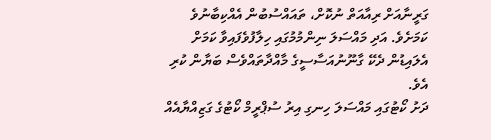ގަރީނާއަށް ރިއާއަތް ނުކޮށް، ތައައްސުބުން އެއްކިބާނުވެ ކަމަށެވެ. އަދި މައްސަލަ ނިންމުމުގައި ހިލާފުވެފައިވާ ކަމަށް އެލައިޑުން ދެކޭ ގާނޫނުއަސާސީގެ މާއްދާތައްވެސް ބަޔާން ކުރި އެވެ.
ދަށު ކޯޓުގައި މައްސަލަ ހިނގި އިރު ސުޕްރީމް ކޯޓުގެ ގަޒިއްޔާއެއް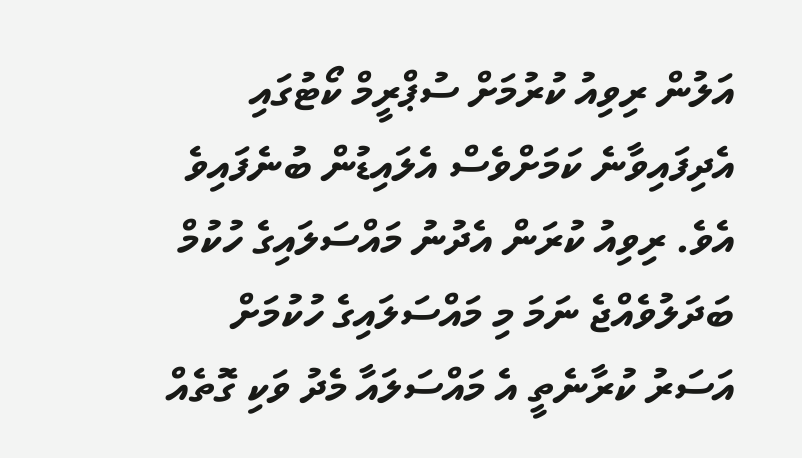އަލުން ރިވިއު ކުރުމަށް ސުޕްރީމް ކޯޓުގައި އެދިފައިވާނެ ކަމަށްވެސް އެލައިޑުން ބުނެފައިވެ އެވެ. ރިވިއު ކުރަން އެދުނު މައްސަލައިގެ ހުކުމް ބަދަލުވެއްޖެ ނަމަ މި މައްސަލައިގެ ހުކުމަށް އަސަރު ކުރާނެތީ އެ މައްސަލައާ މެދު ވަކި ގޮތެއް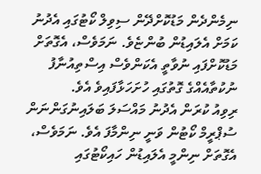ނިމެންދެން މަޑުކޮށްދޭން ސިވިލް ކޯޓުގައި އެދުނު ކަމަށް އެލައިޑުން ބުންޏެވެ. ނަމަވެސް، އެގޮތަށް މަޑުކޮށްފައި ނުވާތީ އެކަންވެސް އިސްތިއުނާފު ނުކުތާއެއްގެ ގޮތުގައި ހުށަހަޅާފައިވެ އެވެ.
ރިވިއު ކުރަން އެދުނު މައްސަލަ ބަލައިނުގަންނަން ސުޕްރީމް ކޯޓުން ވަނީ ނިންމާފަ އެވެ. ނަމަވެސް، އެގޮތަށް ނިންމީ އެލައިޑުން ހައިކޯޓުގައި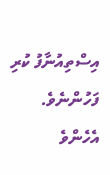އިސްތިއުނާފު ކުރި ފަހުންނެވެ. އެހެންވެ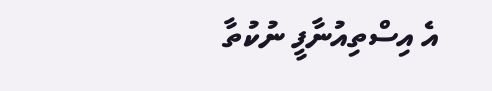އެ އިސްތިއުނާފީ ނުކުތާ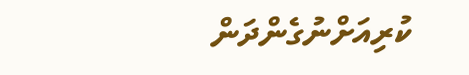ކުރިއަށްނުގެންދަން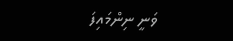ވަނީ ނިންމައިފަ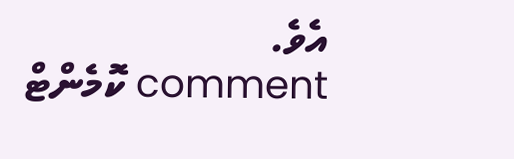އެވެ.
comment ކޮމެންޓް